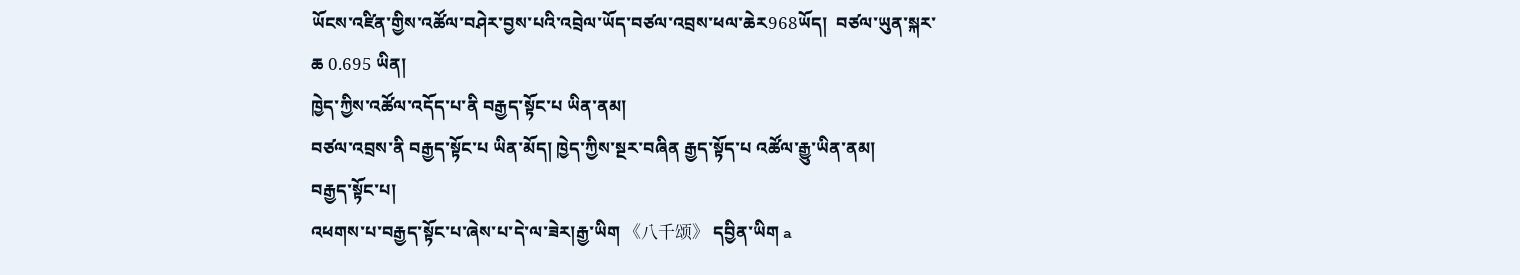ཡོངས་འཛིན་གྱིས་འཚོལ་བཤེར་བྱས་པའི་འབྲེལ་ཡོད་བཙལ་འབྲས་ཕལ་ཆེར968ཡོད།  བཙལ་ཡུན་སྐར་ཆ 0.695 ཡིན།
ཁྱེད་ཀྱིས་འཚོལ་འདོད་པ་ནི བརྒྱད་སྟོང་པ ཡིན་ནམ།
བཙལ་འབྲས་ནི བརྒྱད་སྟོང་པ ཡིན་མོད། ཁྱེད་ཀྱིས་སྔར་བཞིན རྒྱད་སྟོད་པ འཚོལ་རྒྱུ་ཡིན་ནམ།
བརྒྱད་སྟོང་པ།
འཕགས་པ་བརྒྱད་སྟོང་པ་ཞེས་པ་དེ་ལ་ཟེར།རྒྱ་ཡིག 《八千颂》 དབྱིན་ཡིག a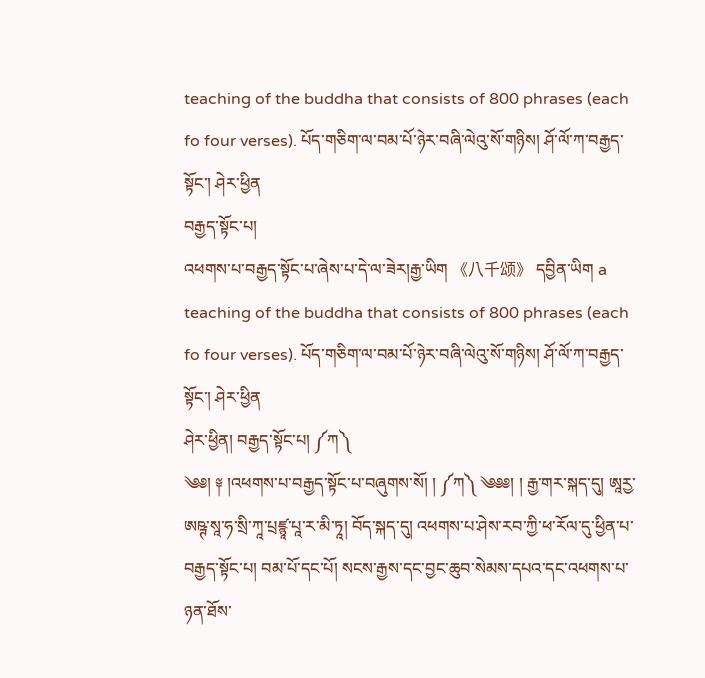teaching of the buddha that consists of 800 phrases (each fo four verses). པོད་གཅིག་ལ་བམ་པོ་ཉེར་བཞི་ལེའུ་སོ་གཉིས། ཤོ་ལོ་ཀ་བརྒྱད་སྟོང་། ཤེར་ཕྱིན
བརྒྱད་སྟོང་པ།
འཕགས་པ་བརྒྱད་སྟོང་པ་ཞེས་པ་དེ་ལ་ཟེར།རྒྱ་ཡིག 《八千颂》 དབྱིན་ཡིག a teaching of the buddha that consists of 800 phrases (each fo four verses). པོད་གཅིག་ལ་བམ་པོ་ཉེར་བཞི་ལེའུ་སོ་གཉིས། ཤོ་ལོ་ཀ་བརྒྱད་སྟོང་། ཤེར་ཕྱིན
ཤེར་ཕྱིན། བརྒྱད་སྟོང་པ། ༼ཀ༽
༄༅། ༈ །འཕགས་པ་བརྒྱད་སྟོང་པ་བཞུགས་སོ། ། ༼ཀ༽ ༄༅༅། ། རྒྱ་གར་སྐད་དུ། ཨཱརྱ་ཨཥྚ་སཱ་ཧ་སྲི་ཀཱ་པྲཛྙཱ་པཱ་ར་མི་ཏཱ། བོད་སྐད་དུ། འཕགས་པ་ཤེས་རབ་ཀྱི་ཕ་རོལ་དུ་ཕྱིན་པ་བརྒྱད་སྟོང་པ། བམ་པོ་དང་པོ། སངས་རྒྱས་དང་བྱང་ཆུབ་སེམས་དཔའ་དང་འཕགས་པ་ཉན་ཐོས་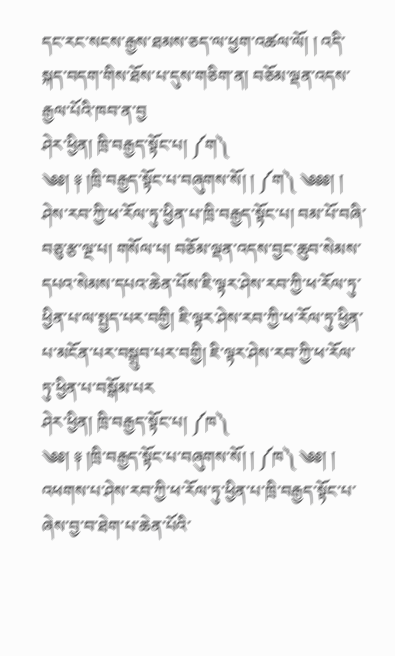དང་རང་སངས་རྒྱས་ཐམས་ཅད་ལ་ཕྱག་འཚལ་ལོ། ། འདི་སྐད་བདག་གིས་ཐོས་པ་དུས་གཅིག་ན། བཅོམ་ལྡན་འདས་རྒྱལ་པོའི་ཁབ་ན་བྱ
ཤེར་ཕྱིན། ཁྲི་བརྒྱད་སྟོང་པ། ༼ག༽
༄༅། ༈ །ཁྲི་བརྒྱད་སྟོང་པ་བཞུགས་སོ། ། ༼ག༽ ༄༅༅། ། ཤེས་རབ་ཀྱི་ཕ་རོལ་ཏུ་ཕྱིན་པ་ཁྲི་བརྒྱད་སྟོང་པ། བམ་པོ་བཞི་བཅུ་རྩ་ལྔ་པ། གསོལ་པ། བཅོམ་ལྡན་འདས་བྱང་ཆུབ་སེམས་དཔའ་སེམས་དཔའ་ཆེན་པོས་ཇི་ལྟར་ཤེས་རབ་ཀྱི་ཕ་རོལ་ཏུ་ཕྱིན་པ་ལ་སྤྱད་པར་བགྱི། ཇི་ལྟར་ཤེས་རབ་ཀྱི་ཕ་རོལ་ཏུ་ཕྱིན་པ་མངོན་པར་བསྒྲུབ་པར་བགྱི། ཇི་ལྟར་ཤེས་རབ་ཀྱི་ཕ་རོལ་ཏུ་ཕྱིན་པ་བསྒོམ་པར
ཤེར་ཕྱིན། ཁྲི་བརྒྱད་སྟོང་པ། ༼ཁ༽
༄༅། ༈ །ཁྲི་བརྒྱད་སྟོང་པ་བཞུགས་སོ། ། ༼ཁ༽ ༄༅། ། འཕགས་པ་ཤེས་རབ་ཀྱི་ཕ་རོལ་ཏུ་ཕྱིན་པ་ཁྲི་བརྒྱད་སྟོང་པ་ཞེས་བྱ་བ་ཐེག་པ་ཆེན་པོའི་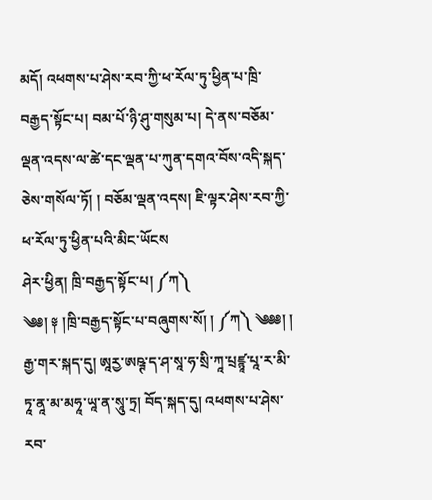མདོ། འཕགས་པ་ཤེས་རབ་ཀྱི་ཕ་རོལ་ཏུ་ཕྱིན་པ་ཁྲི་བརྒྱད་སྟོང་པ། བམ་པོ་ཉི་ཤུ་གསུམ་པ། དེ་ནས་བཅོམ་ལྡན་འདས་ལ་ཚེ་དང་ལྡན་པ་ཀུན་དགའ་བོས་འདི་སྐད་ཅེས་གསོལ་ཏོ། ། བཅོམ་ལྡན་འདས། ཇི་ལྟར་ཤེས་རབ་ཀྱི་ཕ་རོལ་ཏུ་ཕྱིན་པའི་མིང་ཡོངས
ཤེར་ཕྱིན། ཁྲི་བརྒྱད་སྟོང་པ། ༼ཀ༽
༄༅། ༈ །ཁྲི་བརྒྱད་སྟོང་པ་བཞུགས་སོ། ། ༼ཀ༽ ༄༅༅། ། རྒྱ་གར་སྐད་དུ། ཨཱརྱ་ཨཥྚ་ད་ཤ་སཱ་ཧ་སྲི་ཀཱ་པྲཛྙཱ་པཱ་ར་མི་ཏཱ་ནཱ་མ་མཧཱ་ཡཱ་ན་སཱུ་ཏྲ། བོད་སྐད་དུ། འཕགས་པ་ཤེས་རབ་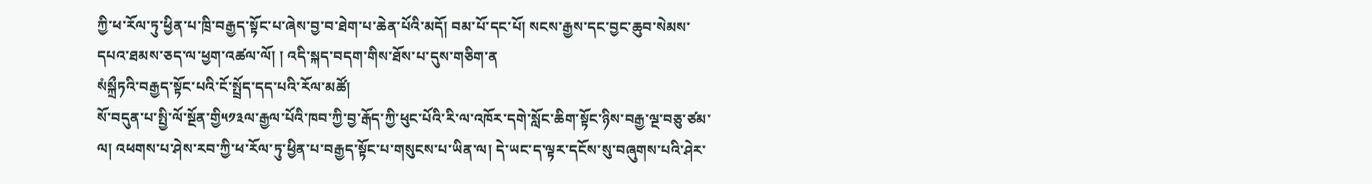ཀྱི་ཕ་རོལ་ཏུ་ཕྱིན་པ་ཁྲི་བརྒྱད་སྟོང་པ་ཞེས་བྱ་བ་ཐེག་པ་ཆེན་པོའི་མདོ། བམ་པོ་དང་པོ། སངས་རྒྱས་དང་བྱང་ཆུབ་སེམས་དཔའ་ཐམས་ཅད་ལ་ཕྱག་འཚལ་ལོ། ། འདི་སྐད་བདག་གིས་ཐོས་པ་དུས་གཅིག་ན
སཾསྐྲྀཏའི་བརྒྱད་སྟོང་པའི་ངོ་སྤྲོད་དད་པའི་རོལ་མཚོ།
སོ་བདུན་པ་སྤྱི་ལོ་སྔོན་གྱི༥༡༣ལ་རྒྱལ་པོའི་ཁབ་ཀྱི་བྱ་རྒོད་ཀྱི་ཕུང་པོའི་རི་ལ་འཁོར་དགེ་སློང་ཆིག་སྟོང་ཉིས་བརྒྱ་ལྔ་བཅུ་ཙམ་ལ། འཕགས་པ་ཤེས་རབ་ཀྱི་ཕ་རོལ་ཏུ་ཕྱིན་པ་བརྒྱད་སྟོང་པ་གསུངས་པ་ཡིན་ལ། དེ་ཡང་ད་ལྟར་དངོས་སུ་བཞུགས་པའི་ཤེར་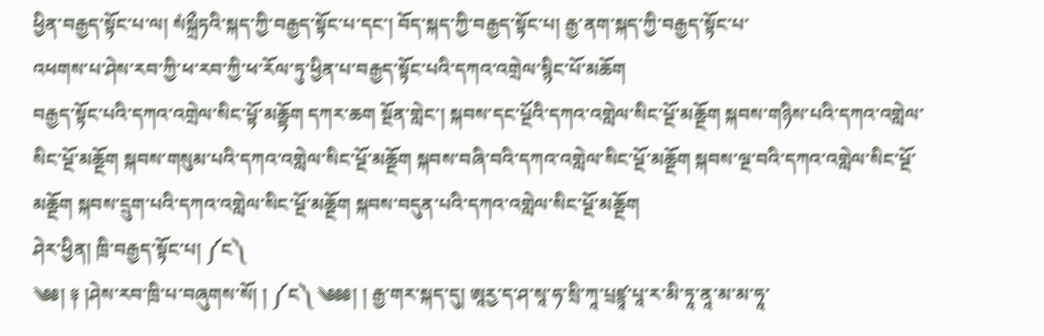ཕྱིན་བརྒྱད་སྟོང་པ་ལ། སཾསྐྲྀཏའི་སྐད་ཀྱི་བརྒྱད་སྟོང་པ་དང་། བོད་སྐད་ཀྱི་བརྒྱད་སྟོང་པ། རྒྱ་ནག་སྐད་ཀྱི་བརྒྱད་སྟོང་པ་
འཕགས་པ་ཤེས་རབ་ཀྱི་ཕ་རབ་ཀྱི་ཕ་རོལ་ཏུ་ཕྱིན་པ་བརྒྱད་སྟོང་པའི་དཀའ་འགྲེལ་སྙིང་པོ་མཆོག
བརྒྱད་སྟོང་པའི་དཀའ་འགྲེལ་སིང་པྟོ་མཆྟོག དཀར་ཆག སྔོན་གླེང་། སྐབས་དང་པྔོའི་དཀའ་འགླེལ་སིང་པྔོ་མཆྔོག སྐབས་གཉིས་པའི་དཀའ་འགླེལ་སིང་པྔོ་མཆྔོག སྐབས་གསུམ་པའི་དཀའ་འགླེལ་སིང་པྔོ་མཆྔོག སྐབས་བཞི་བའི་དཀའ་འགླེལ་སིང་པྔོ་མཆྔོག སྐབས་ལྔ་བའི་དཀའ་འགླེལ་སིང་པྔོ་མཆྔོག སྐབས་དྲུག་པའི་དཀའ་འགླེལ་སིང་པྔོ་མཆྔོག སྐབས་བདུན་པའི་དཀའ་འགླེལ་སིང་པྔོ་མཆྔོག
ཤེར་ཕྱིན། ཁྲི་བརྒྱད་སྟོང་པ། ༼ང༽
༄༅། ༈ །ཤེས་རབ་ཁྲི་པ་བཞུགས་སོ། ། ༼ང༽ ༄༅༅། ། རྒྱ་གར་སྐད་དུ། ཨཱརྱ་ད་ཤ་སཱ་ཧ་སྲི་ཀཱ་པྲཛྙཱ་པཱ་ར་མི་ཏཱ་ནཱ་མ་མ་ཧཱ་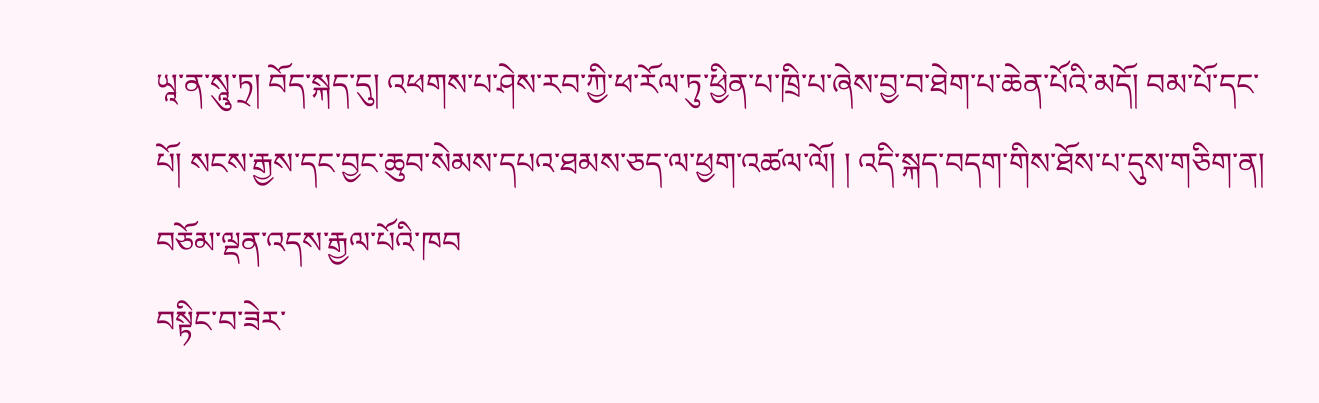ཡཱ་ན་སཱུ་ཏྲ། བོད་སྐད་དུ། འཕགས་པ་ཤེས་རབ་ཀྱི་ཕ་རོལ་ཏུ་ཕྱིན་པ་ཁྲི་པ་ཞེས་བྱ་བ་ཐེག་པ་ཆེན་པོའི་མདོ། བམ་པོ་དང་པོ། སངས་རྒྱས་དང་བྱང་ཆུབ་སེམས་དཔའ་ཐམས་ཅད་ལ་ཕྱག་འཚལ་ལོ། ། འདི་སྐད་བདག་གིས་ཐོས་པ་དུས་གཅིག་ན། བཅོམ་ལྡན་འདས་རྒྱལ་པོའི་ཁབ
བསྟིང་བ་ཟེར་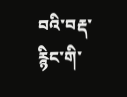བའི་བརྡ་རྙིང་གི་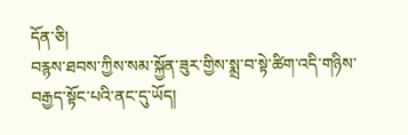དོན་ཅི།
བརྙས་ཐབས་ཀྱིས་སམ་སྐྱོན་ཟུར་གྱིས་སྨྲ་བ་སྟེ་ཚིག་འདི་གཉིས་བརྒྱད་སྟོང་པའི་ནང་དུ་ཡོད།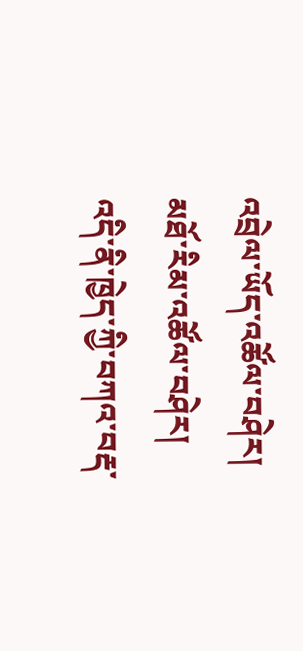འབྲེལ་ཡོད་འཚོལ་བཤེར།
མཐོ་རིམ་འཚོལ་བཤེར།
འདི་ནི་ཁྱེད་ཀྱི་བཀའ་བརྡ་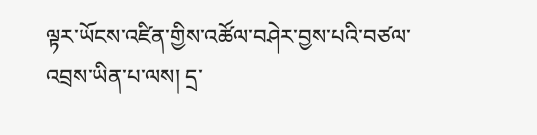ལྟར་ཡོངས་འཛིན་གྱིས་འཚོལ་བཤེར་བྱས་པའི་བཙལ་འབྲས་ཡིན་པ་ལས། དྲ་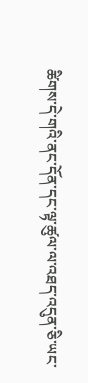ཚིགས་དེ་གའི་ནང་དོན་དང་ལྟ་ཚུལ་ལ་འཐད་འདུན་ཅི་ཡང་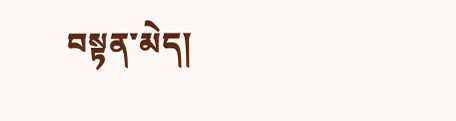བསྟན་མེད།